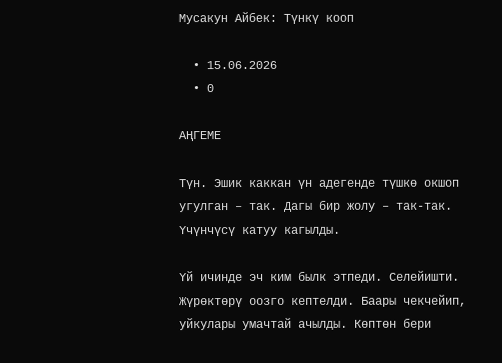Мусакун Айбек: Түнкү кооп

  • 15.06.2026
  • 0

АҢГЕМЕ

Түн. Эшик каккан үн адегенде түшкө окшоп угулган – так. Дагы бир жолу – так-так. Үчүнчүсү катуу кагылды.

Үй ичинде эч ким былк этпеди. Селейишти. Жүрөктөрү оозго кептелди. Баары чекчейип, уйкулары умачтай ачылды. Көптөн бери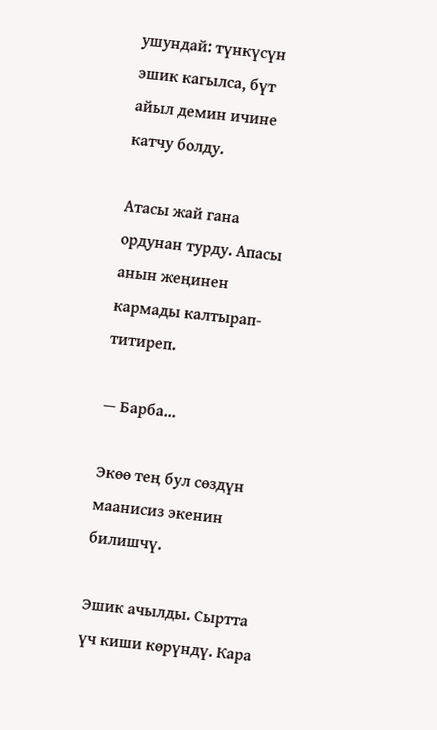ушундай: түнкүсүн эшик кагылса, бүт айыл демин ичине катчу болду.

Атасы жай гана ордунан турду. Апасы анын жеңинен кармады калтырап-титиреп.

— Барба...

Экөө тең бул сөздүн маанисиз экенин билишчү.

Эшик ачылды. Сыртта үч киши көрүндү. Кара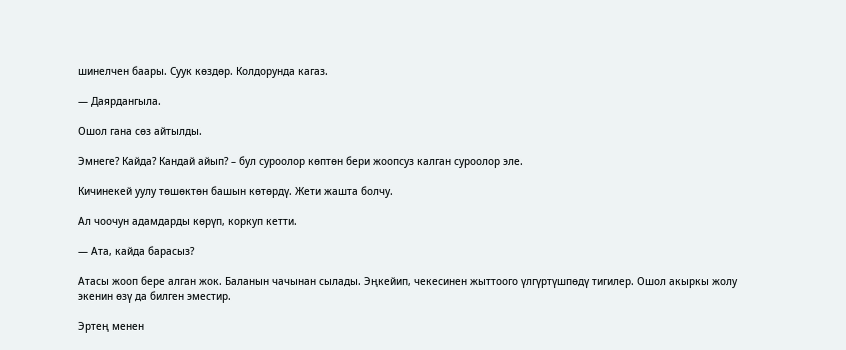шинелчен баары. Суук көздөр. Колдорунда кагаз.

— Даярдангыла.

Ошол гана сөз айтылды.

Эмнеге? Кайда? Кандай айып? – бул суроолор көптөн бери жоопсуз калган суроолор эле.

Кичинекей уулу төшөктөн башын көтөрдү. Жети жашта болчу.

Ал чоочун адамдарды көрүп, коркуп кетти.

— Ата, кайда барасыз?

Атасы жооп бере алган жок. Баланын чачынан сылады. Эңкейип, чекесинен жыттоого үлгүртүшпөдү тигилер. Ошол акыркы жолу экенин өзү да билген эместир.

Эртең менен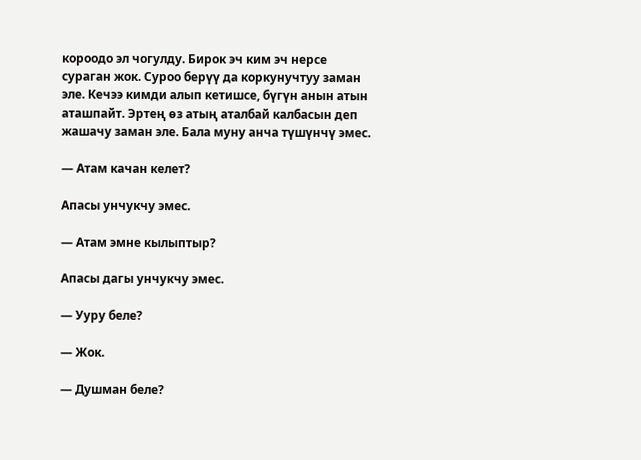короодо эл чогулду. Бирок эч ким эч нерсе сураган жок. Суроо берүү да коркунучтуу заман эле. Кечээ кимди алып кетишсе, бүгүн анын атын аташпайт. Эртең өз атың аталбай калбасын деп жашачу заман эле. Бала муну анча түшүнчү эмес.

— Атам качан келет?

Апасы унчукчу эмес.

— Атам эмне кылыптыр?

Апасы дагы унчукчу эмес.

— Ууру беле?

— Жок.

— Душман беле?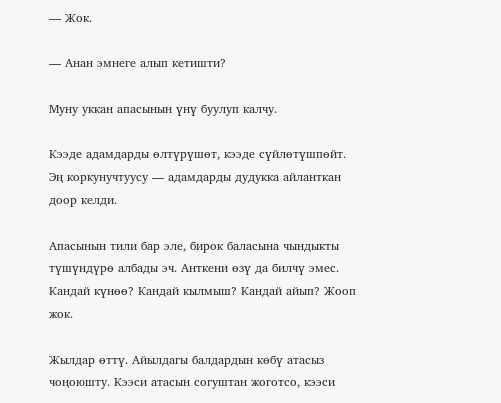— Жок.

— Анан эмнеге алып кетишти?

Муну уккан апасынын үнү буулуп калчу.

Кээде адамдарды өлтүрүшөт, кээде сүйлөтүшпөйт. Эң коркунучтуусу — адамдарды дудукка айланткан доор келди.

Апасынын тили бар эле, бирок баласына чындыкты түшүндүрө албады эч. Анткени өзү да билчү эмес. Кандай күнөө? Кандай кылмыш? Кандай айып? Жооп жок.

Жылдар өттү. Айылдагы балдардын көбү атасыз чоңоюшту. Кээси атасын согуштан жоготсо, кээси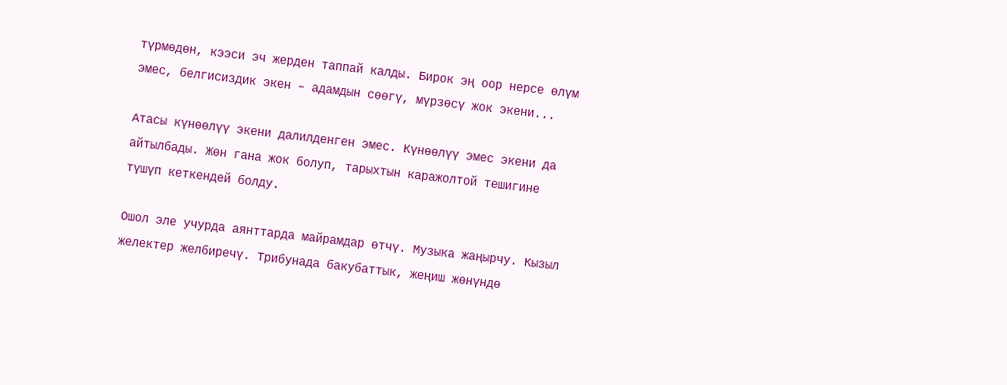түрмөдөн, кээси эч жерден таппай калды. Бирок эң оор нерсе өлүм эмес, белгисиздик экен – адамдын сөөгү, мүрзөсү жок экени...

Атасы күнөөлүү экени далилденген эмес. Күнөөлүү эмес экени да айтылбады. Жөн гана жок болуп, тарыхтын каражолтой тешигине түшүп кеткендей болду.

Ошол эле учурда аянттарда майрамдар өтчү. Музыка жаңырчу. Кызыл желектер желбиречү. Трибунада бакубаттык, жеңиш жөнүндө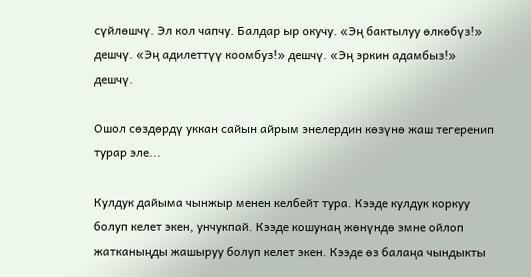сүйлөшчү. Эл кол чапчу. Балдар ыр окучу. «Эң бактылуу өлкөбүз!» дешчү. «Эң адилеттүү коомбуз!» дешчү. «Эң эркин адамбыз!» дешчү.

Ошол сөздөрдү уккан сайын айрым энелердин көзүнө жаш тегеренип турар эле...

Кулдук дайыма чынжыр менен келбейт тура. Кээде кулдук коркуу болуп келет экен, унчукпай. Кээде кошунаң жөнүндө эмне ойлоп жатканыңды жашыруу болуп келет экен. Кээде өз балаңа чындыкты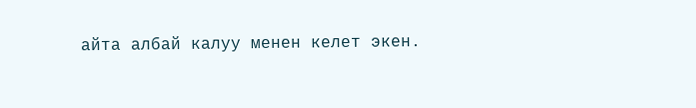айта албай калуу менен келет экен.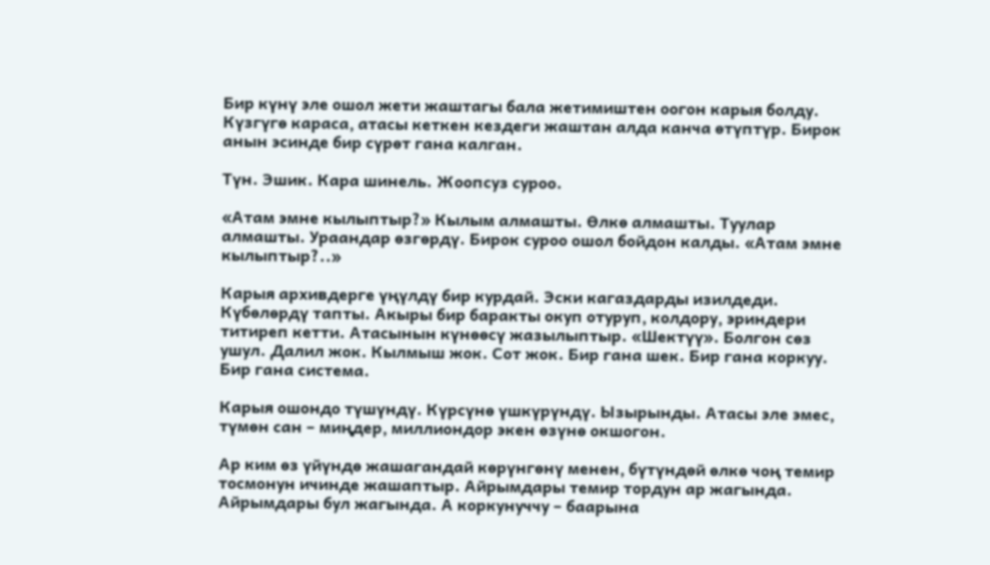Бир күнү эле ошол жети жаштагы бала жетимиштен оогон карыя болду. Күзгүгө караса, атасы кеткен кездеги жаштан алда канча өтүптүр. Бирок анын эсинде бир сүрөт гана калган.

Түн. Эшик. Кара шинель. Жоопсуз суроо.

«Атам эмне кылыптыр?» Кылым алмашты. Өлкө алмашты. Туулар алмашты. Ураандар өзгөрдү. Бирок суроо ошол бойдон калды. «Атам эмне кылыптыр?..»

Карыя архивдерге үңүлдү бир курдай. Эски кагаздарды изилдеди. Күбөлөрдү тапты. Акыры бир баракты окуп отуруп, колдору, эриндери титиреп кетти. Атасынын күнөөсү жазылыптыр. «Шектүү». Болгон сөз ушул. Далил жок. Кылмыш жок. Сот жок. Бир гана шек. Бир гана коркуу. Бир гана система.

Карыя ошондо түшүндү. Күрсүнө үшкүрүндү. Ызырынды. Атасы эле эмес, түмөн сан – миңдер, миллиондор экен өзүнө окшогон.

Ар ким өз үйүндө жашагандай көрүнгөнү менен, бүтүндөй өлкө чоң темир тосмонун ичинде жашаптыр. Айрымдары темир тордун ар жагында. Айрымдары бул жагында. А коркунуччу – баарына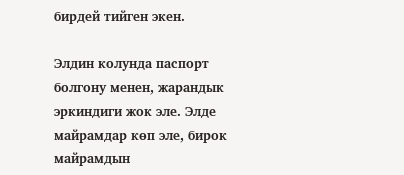бирдей тийген экен.

Элдин колунда паспорт болгону менен, жарандык эркиндиги жок эле. Элде майрамдар көп эле, бирок майрамдын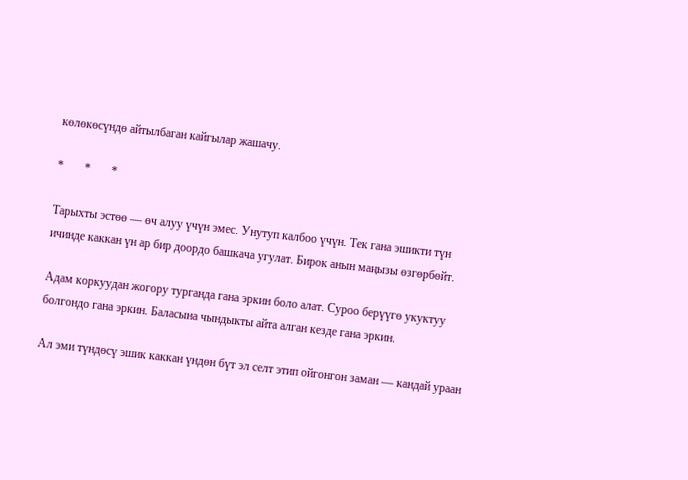көлөкөсүндө айтылбаган кайгылар жашачу.

*       *       *

Тарыхты эстөө — өч алуу үчүн эмес. Унутуп калбоо үчүн. Тек гана эшикти түн ичинде каккан үн ар бир доордо башкача угулат. Бирок анын маңызы өзгөрбөйт.

Адам коркуудан жогору турганда гана эркин боло алат. Суроо берүүгө укуктуу болгондо гана эркин. Баласына чындыкты айта алган кезде гана эркин.

Ал эми түндөсү эшик каккан үндөн бүт эл селт этип ойгонгон заман — кандай ураан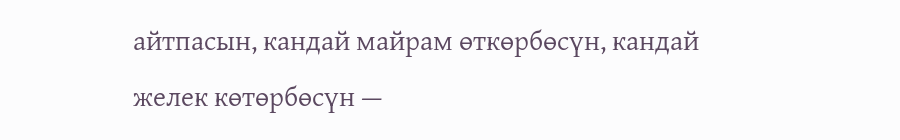айтпасын, кандай майрам өткөрбөсүн, кандай желек көтөрбөсүн —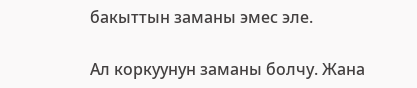бакыттын заманы эмес эле.

Ал коркуунун заманы болчу. Жана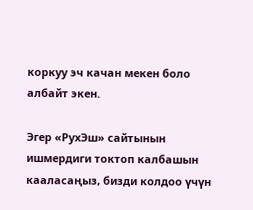коркуу эч качан мекен боло албайт экен.

Эгер «РухЭш» сайтынын ишмердиги токтоп калбашын кааласаңыз, бизди колдоо үчүн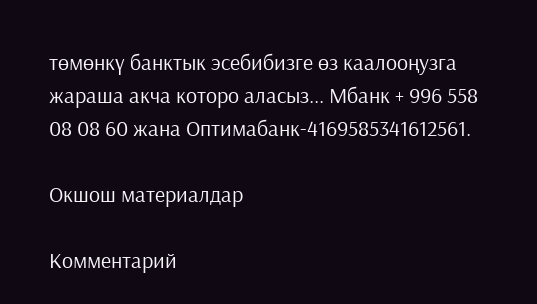төмөнкү банктык эсебибизге өз каалооңузга жараша акча которо аласыз... Мбанк + 996 558 08 08 60 жана Оптимабанк-4169585341612561.

Окшош материалдар

Комментарий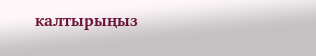калтырыңыз